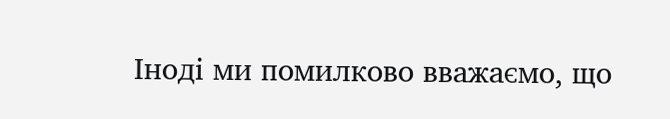Іноді ми помилково вважаємо, що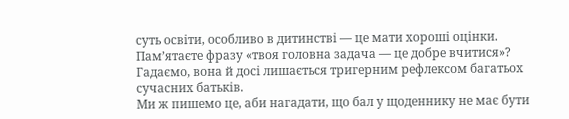суть освіти, особливо в дитинстві — це мати хороші оцінки. Памʼятаєте фразу «твоя головна задача — це добре вчитися»? Гадаємо, вона й досі лишається тригерним рефлексом багатьох сучасних батьків.
Ми ж пишемо це, аби нагадати, що бал у щоденнику не має бути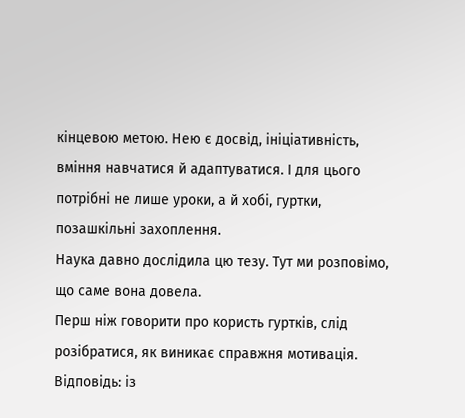кінцевою метою. Нею є досвід, ініціативність, вміння навчатися й адаптуватися. І для цього потрібні не лише уроки, а й хобі, гуртки, позашкільні захоплення.
Наука давно дослідила цю тезу. Тут ми розповімо, що саме вона довела.
Перш ніж говорити про користь гуртків, слід розібратися, як виникає справжня мотивація. Відповідь: із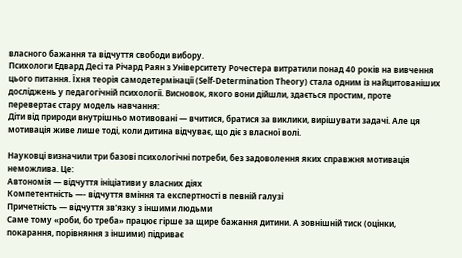власного бажання та відчуття свободи вибору.
Психологи Едвард Десі та Річард Раян з Університету Рочестера витратили понад 40 років на вивчення цього питання. Їхня теорія самодетермінації (Self-Determination Theory) стала одним із найцитованіших досліджень у педагогічній психології. Висновок, якого вони дійшли, здається простим, проте перевертає стару модель навчання:
Діти від природи внутрішньо мотивовані — вчитися, братися за виклики, вирішувати задачі. Але ця мотивація живе лише тоді, коли дитина відчуває, що діє з власної волі.

Науковці визначили три базові психологічні потреби, без задоволення яких справжня мотивація неможлива. Це:
Автономія — відчуття ініціативи у власних діях
Компетентність —- відчуття вміння та експертності в певній галузі
Причетність — відчуття зв'язку з іншими людьми
Саме тому «роби, бо треба» працює гірше за щире бажання дитини. А зовнішній тиск (оцінки, покарання, порівняння з іншими) підриває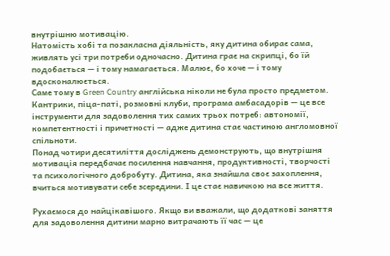внутрішню мотивацію.
Натомість хобі та позакласна діяльність, яку дитина обирає сама, живлять усі три потреби одночасно. Дитина грає на скрипці, бо їй подобається — і тому намагається. Малює, бо хоче — і тому вдосконалюється.
Саме тому в Green Country англійська ніколи не була просто предметом. Кантрики, піца-паті, розмовні клуби, програма амбасадорів — це все інструменти для задоволення тих самих трьох потреб: автономії, компетентності і причетності — адже дитина стає частиною англомовної спільноти.
Понад чотири десятиліття досліджень демонструють, що внутрішня мотивація передбачає посилення навчання, продуктивності, творчості та психологічного добробуту. Дитина, яка знайшла своє захоплення, вчиться мотивувати себе зсередини. І це стає навичкою на все життя.

Рухаємося до найцікавішого. Якщо ви вважали, що додаткові заняття для задоволення дитини марно витрачають її час — це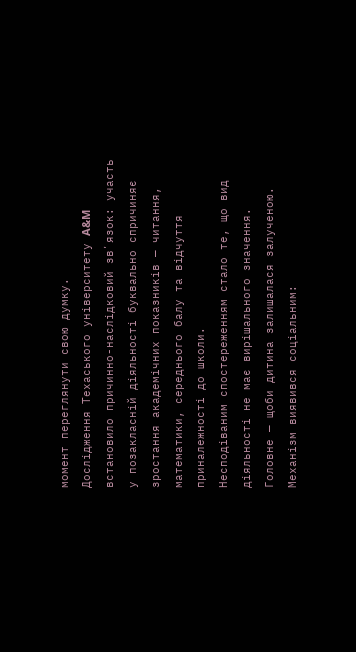момент переглянути свою думку.
Дослідження Техаського університету A&M встановило причинно-наслідковий звʼязок: участь у позакласній діяльності буквально спричиняє зростання академічних показників — читання, математики, середнього балу та відчуття приналежності до школи.
Несподіваним спостереженням стало те, що вид діяльності не має вирішального значення. Головне — щоби дитина залишалася залученою. Механізм виявився соціальним: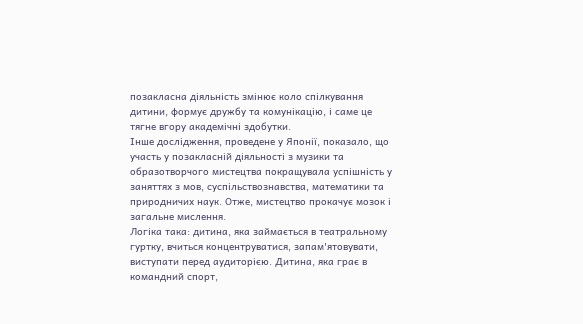позакласна діяльність змінює коло спілкування дитини, формує дружбу та комунікацію, і саме це тягне вгору академічні здобутки.
Інше дослідження, проведене у Японії, показало, що участь у позакласній діяльності з музики та образотворчого мистецтва покращувала успішність у заняттях з мов, суспільствознавства, математики та природничих наук. Отже, мистецтво прокачує мозок і загальне мислення.
Логіка така: дитина, яка займається в театральному гуртку, вчиться концентруватися, запам'ятовувати, виступати перед аудиторією. Дитина, яка грає в командний спорт,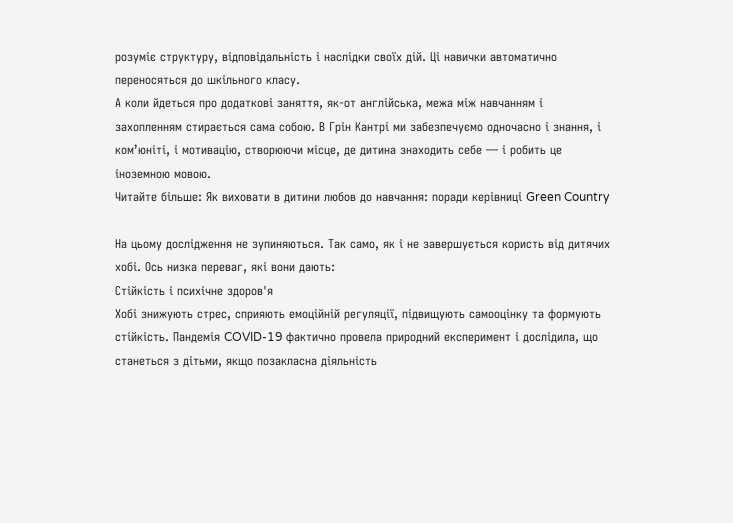розуміє структуру, відповідальність і наслідки своїх дій. Ці навички автоматично переносяться до шкільного класу.
А коли йдеться про додаткові заняття, як-от англійська, межа між навчанням і захопленням стирається сама собою. В Грін Кантрі ми забезпечуємо одночасно і знання, і комʼюніті, і мотивацію, створюючи місце, де дитина знаходить себе — і робить це іноземною мовою.
Читайте більше: Як виховати в дитини любов до навчання: поради керівниці Green Country

На цьому дослідження не зупиняються. Так само, як і не завершується користь від дитячих хобі. Ось низка переваг, які вони дають:
Стійкість і психічне здоров'я
Хобі знижують стрес, сприяють емоційній регуляції, підвищують самооцінку та формують стійкість. Пандемія COVID-19 фактично провела природний експеримент і дослідила, що станеться з дітьми, якщо позакласна діяльність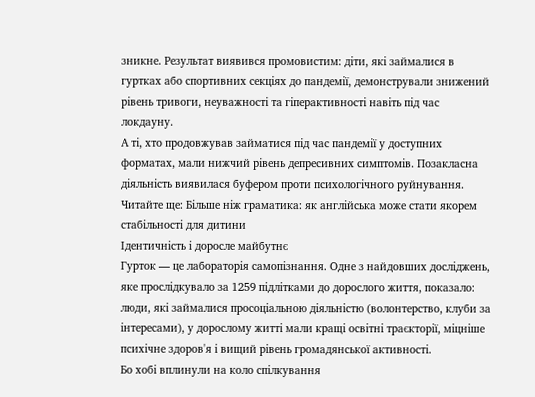зникне. Результат виявився промовистим: діти, які займалися в гуртках або спортивних секціях до пандемії, демонстрували знижений рівень тривоги, неуважності та гіперактивності навіть під час локдауну.
А ті, хто продовжував займатися під час пандемії у доступних форматах, мали нижчий рівень депресивних симптомів. Позакласна діяльність виявилася буфером проти психологічного руйнування.
Читайте ще: Більше ніж граматика: як англійська може стати якорем стабільності для дитини
Ідентичність і доросле майбутнє
Гурток — це лабораторія самопізнання. Одне з найдовших досліджень, яке прослідкувало за 1259 підлітками до дорослого життя, показало: люди, які займалися просоціальною діяльністю (волонтерство, клуби за інтересами), у дорослому житті мали кращі освітні траєкторії, міцніше психічне здоров'я і вищий рівень громадянської активності.
Бо хобі вплинули на коло спілкування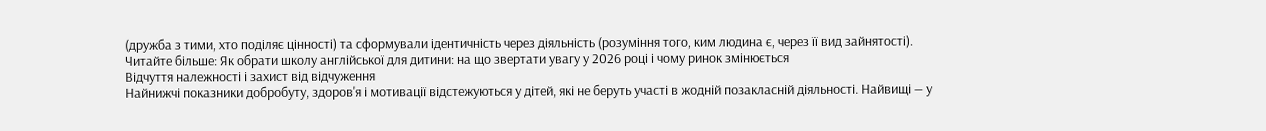(дружба з тими, хто поділяє цінності) та сформували ідентичність через діяльність (розуміння того, ким людина є, через її вид зайнятості).
Читайте більше: Як обрати школу англійської для дитини: на що звертати увагу у 2026 році і чому ринок змінюється
Відчуття належності і захист від відчуження
Найнижчі показники добробуту, здоров'я і мотивації відстежуються у дітей, які не беруть участі в жодній позакласній діяльності. Найвищі — у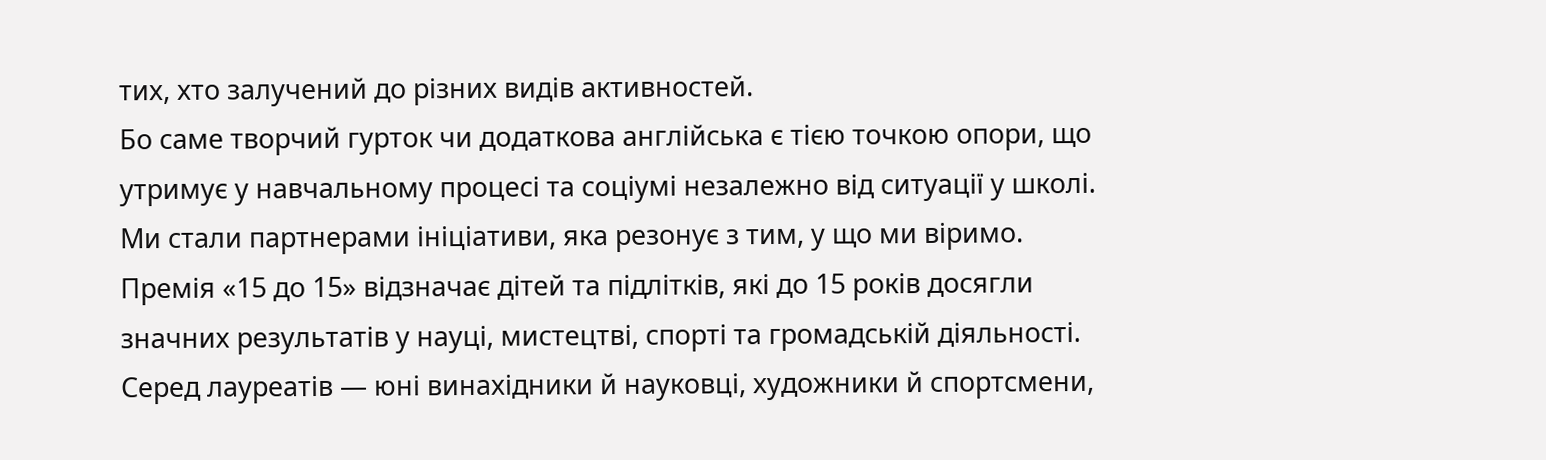тих, хто залучений до різних видів активностей.
Бо саме творчий гурток чи додаткова англійська є тією точкою опори, що утримує у навчальному процесі та соціумі незалежно від ситуації у школі.
Ми стали партнерами ініціативи, яка резонує з тим, у що ми віримо. Премія «15 до 15» відзначає дітей та підлітків, які до 15 років досягли значних результатів у науці, мистецтві, спорті та громадській діяльності.
Серед лауреатів — юні винахідники й науковці, художники й спортсмени,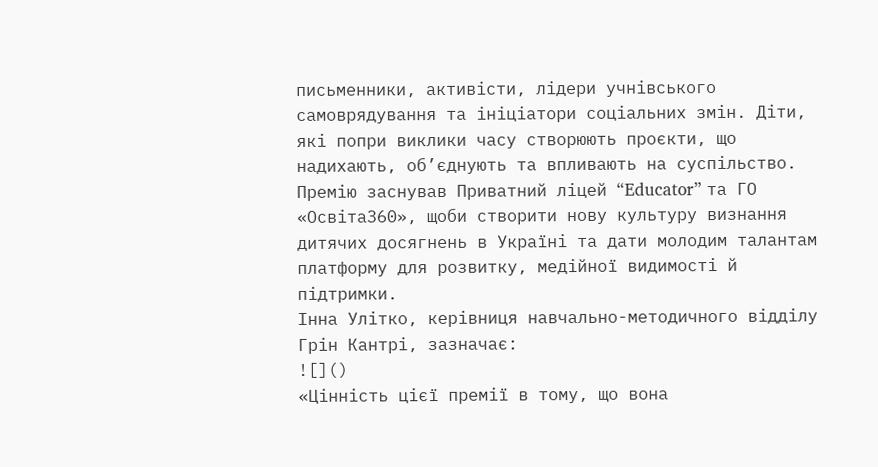письменники, активісти, лідери учнівського самоврядування та ініціатори соціальних змін. Діти, які попри виклики часу створюють проєкти, що надихають, об’єднують та впливають на суспільство.
Премію заснував Приватний ліцей “Educator” та ГО «Освіта360», щоби створити нову культуру визнання дитячих досягнень в Україні та дати молодим талантам платформу для розвитку, медійної видимості й підтримки.
Інна Улітко, керівниця навчально-методичного відділу Грін Кантрі, зазначає:
![]()
«Цінність цієї премії в тому, що вона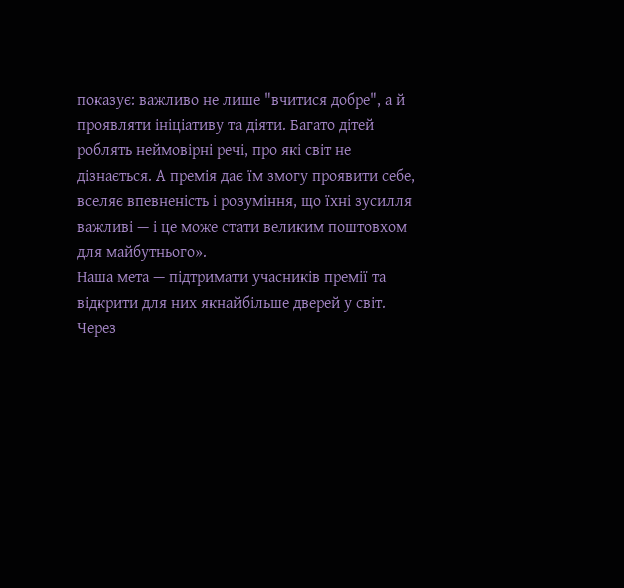показує: важливо не лише "вчитися добре", а й проявляти ініціативу та діяти. Багато дітей роблять неймовірні речі, про які світ не дізнається. А премія дає їм змогу проявити себе, вселяє впевненість і розуміння, що їхні зусилля важливі — і це може стати великим поштовхом для майбутнього».
Наша мета — підтримати учасників премії та відкрити для них якнайбільше дверей у світ. Через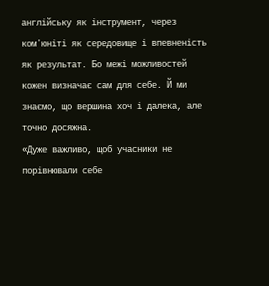англійську як інструмент, через комʼюніті як середовище і впевненість як результат. Бо межі можливостей кожен визначає сам для себе. Й ми знаємо, що вершина хоч і далека, але точно досяжна.
«Дуже важливо, щоб учасники не порівнювали себе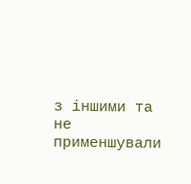з іншими та не применшували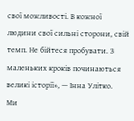свої можливості. В кожної людини свої сильні сторони, свій темп. Не бійтеся пробувати. З маленьких кроків починаються великі історії», — Інна Улітко.
Ми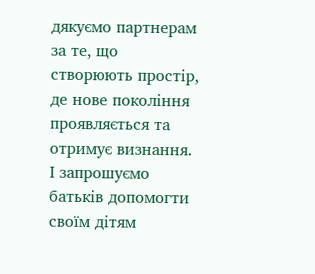дякуємо партнерам за те, що створюють простір, де нове покоління проявляється та отримує визнання. І запрошуємо батьків допомогти своїм дітям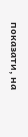показати, на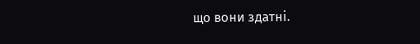що вони здатні.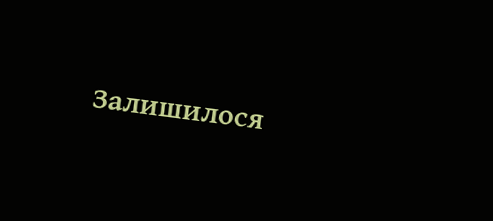Залишилося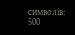символів: 500